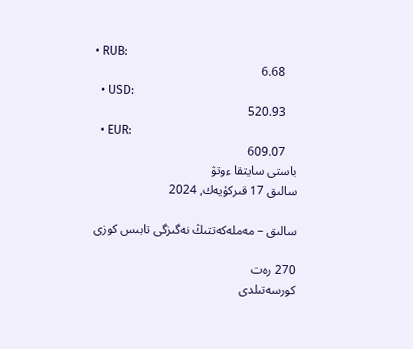• RUB:
    6.68
  • USD:
    520.93
  • EUR:
    609.07
باستى سايتقا ءوتۋ
سالىق 17 قىركۇيەك, 2024

سالىق – مەملەكەتتىڭ نەگىزگى تابىس كوزى

270 رەت
كورسەتىلدى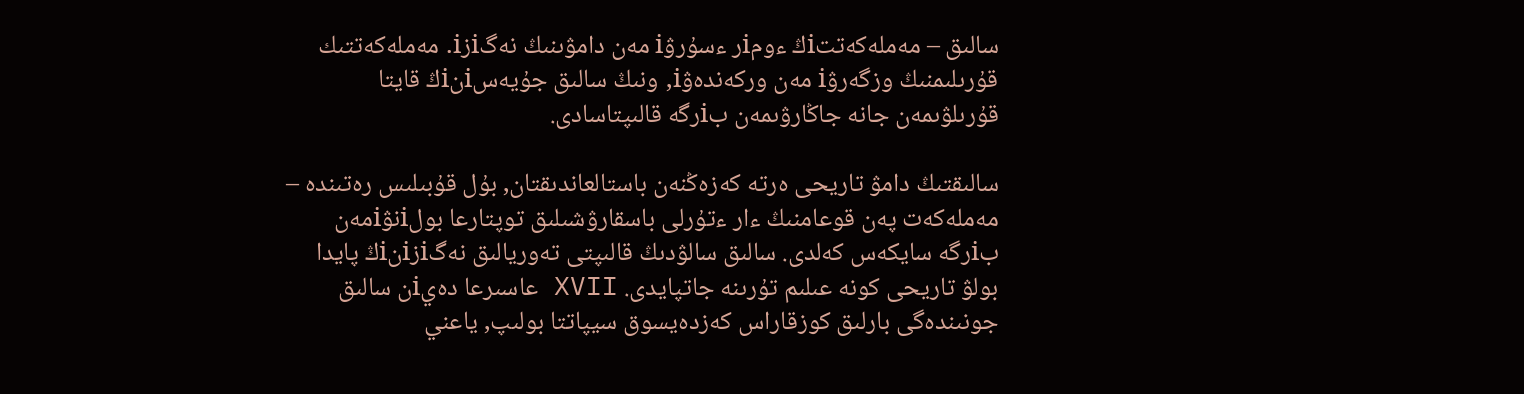سالىق – مەملەكەتتiڭ ءومiر ءسۇرۋi مەن دامۋىنىڭ نەگiزi. مەملەكەتتىك قۇرىلىمنىڭ وزگەرۋi مەن وركەندەۋi, ونىڭ سالىق جۇيەسiنiڭ قايتا قۇرىلۋىمەن جانە جاڭارۋىمەن بiرگە قالىپتاسادى.

سالىقتىڭ دامۋ تاريحى ەرتە كەزەڭنەن باستالعاندىقتان, بۇل قۇبىلىس رەتىندە – مەملەكەت پەن قوعامنىڭ ءار ءتۇرلى باسقارۋشىلىق توپتارعا بولiنۋiمەن بiرگە سايكەس كەلدى. سالىق سالۋدىڭ قالىپتى تەوريالىق نەگiزiنiڭ پايدا بولۋ تاريحى كونە عىلىم تۇرىنە جاتپايدى. XVII عاسىرعا دەيiن سالىق جونىندەگى بارلىق كوزقاراس كەزدەيسوق سيپاتتا بولىپ, ياعني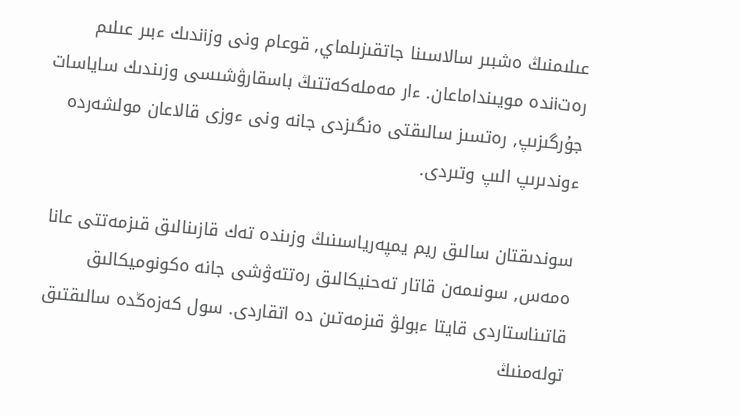عىلىمنىڭ ەشبىر سالاسىنا جاتقىزىلماي, قوعام ونى وزiندىك ءبىر عىلىم رەتiندە مويىنداماعان. ءار مەملەكەتتىڭ باسقارۋشىسى وزىندىك ساياسات جۇرگىزىپ, رەتسىز سالىقتى ەنگىزدى جانە ونى ءوزى قالاعان مولشەردە ءوندىرىپ الىپ وتىردى.

سوندىقتان سالىق ريم يمپەرياسىنىڭ وزىندە تەك قازىنالىق قىزمەتتى عانا ەمەس, سونىمەن قاتار تەحنيكالىق رەتتەۋشى جانە ەكونوميكالىق قاتىناستاردى قايتا ءبولۋ قىزمەتىن دە اتقاردى. سول كەزەڭدە سالىقتىق تولەمنىڭ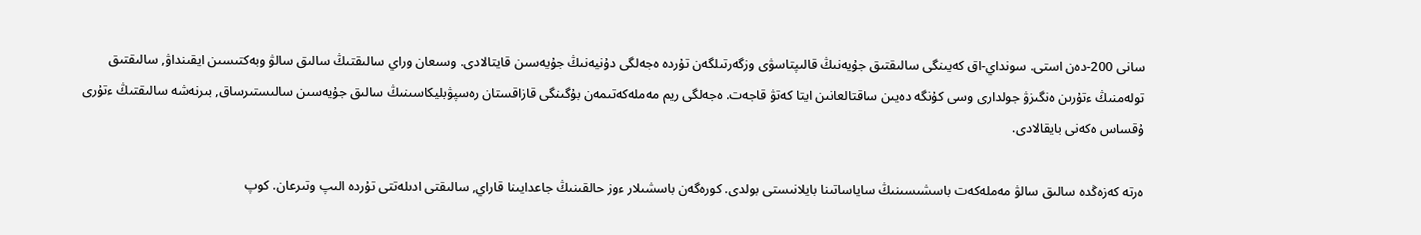سانى 200-دەن استى. سونداي-اق كەيىنگى سالىقتىق جۇيەنىڭ قالىپتاسۋى وزگەرتىلگەن تۇردە ەجەلگى دۇنيەنىڭ جۇيەسىن قايتالادى. وسىعان وراي سالىقتىڭ سالىق سالۋ وبەكتىسىن ايقىنداۋ, سالىقتىق تولەمنىڭ ءتۇرىن ەنگىزۋ جولدارى وسى كۇنگە دەيىن ساقتالعانىن ايتا كەتۋ قاجەت. ەجەلگى ريم مەملەكەتىمەن بۇگىنگى قازاقستان رەسپۋبليكاسىنىڭ سالىق جۇيەسىن سالىستىرساق, بىرنەشە سالىقتىڭ ءتۇرى ۇقساس ەكەنى بايقالادى.

ەرتە كەزەڭدە سالىق سالۋ مەملەكەت باسشىسىنىڭ ساياساتىنا بايلانىستى بولدى. كورەگەن باسشىلار ءوز حالقىنىڭ جاعدايىنا قاراي, سالىقتى ادىلەتتى تۇردە الىپ وتىرعان. كوپ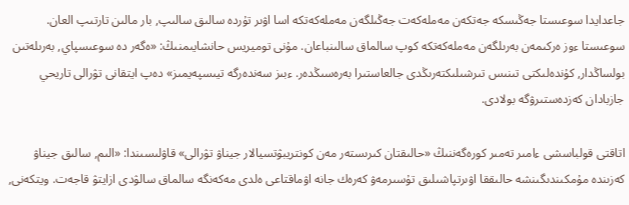جاعدايدا سوعىستا جەڭىسكە جەتكەن مەملەكەت جەڭىلگەن مەملەكەتكە اسا اۋىر تۇردە سالىق سالىپ, بار مالىن تارتىپ العان. سوعىستا ءوز ەركىمەن بەرىلگەن مەملەكەتكە كوپ سالماق سالىنباعان. مۇنى توميريس حانشايىمنىڭ: «ەگەر دە سوعىسپاي, بەرىلەتىن بولساڭدار, كۇندەلىكتى تىنىس تىرشىلىكتەرىڭدى جالعاستىرا بەرەسىڭدەر. ءبىز سەندەرگە تيىسپەيمىز» دەپ ايتقانى تۋرالى تاريحي جازبادان كەزدەستىرۋگە بولادى.

اتاقتى قولباسشى ءامىر تەمىر كورەگەننىڭ «حالىقتان كىرىستەر مەن كونتريبۋتسيالار جيناۋ تۋرالى» قاۋلىسىندا: «الىم, سالىق جيناۋ كەزىندە مۇمكىندىگىنشە حالىققا اۋىرتپاشىلىق تۇسىرمەۋ كەرەك جانە اۋماقتاعى ەلدى مەكەنگە سالماق سالۋدى ازايتۋ قاجەت. ويتكەنى,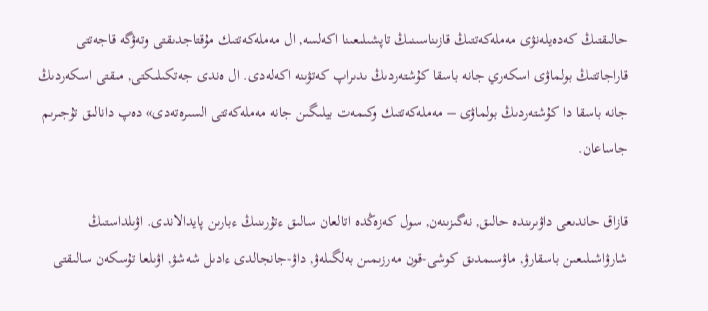حالىقتىڭ كەدەيلەنۋى مەملەكەتتىڭ قازىناسىنىڭ تاپشىلىعىنا اكەلسە, ال مەملەكەتتىك مۇقتاجدىقتى وتەۋگە قاجەتتى قاراجاتتىڭ بولماۋى اسكەري جانە باسقا كۇشتەردىڭ ىدىراپ كەتۋىنە اكەلەدى. ال ەندى جەتكىلىكتى, مىقتى اسكەردىڭ جانە باسقا دا كۇشتەردىڭ بولماۋى – مەملەكەتتىك وكىمەت بيلىگىن جانە مەملەكەتتى السىرەتەدى» دەپ دانالىق تۇجىرىم جاساعان.

قازاق حاندىعى داۋىرىندە حالىق, نەگىزىنەن, سول كەزەڭدە اتالعان سالىق ءتۇرىنىڭ ءبارىن پايدالاندى. اۋىلداستىڭ شارۋاشىلىعىن باسقارۋ, ماۋسىمدىق كوشى-قون مەرزىمىن بەلگىلەۋ, داۋ-جانجالدى ءادىل شەشۋ, اۋىلعا تۇسكەن سالىقتى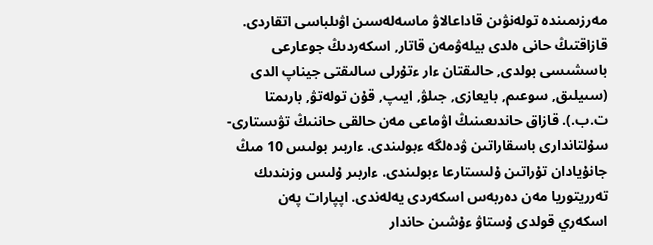مەرزىمىندە تولەنۋىن قاداعالاۋ ماسەلەسىن اۋىلباسى اتقاردى. قازاقتىڭ حانى ەلدى بيلەۋمەن قاتار, اسكەردىڭ جوعارعى باسشىسى بولدى, حالىقتان ءار ءتۇرلى سالىقتى جيناپ الدى (سىيلىق, سوعىم, بايعازى, جىلۋ, ايىپ, قۇن تولەتۋ, بارىمتا ت.ب.). قازاق حاندىعىنىڭ اۋماعى مەن حالقى حاننىڭ تۋىستارى-سۇلتاندارى باسقاراتىن ۋدەلگە ءبولىندى. ءاربىر بولىس 10 مىڭ جانۇيادان تۇراتىن ۇلىستارعا ءبولىندى. ءاربىر ۇلىس وزىندىك تەرريتوريا مەن دەربەس اسكەردى يەلەندى. اپپارات پەن اسكەري قولدى ۇستاۋ ءۇشىن حاندار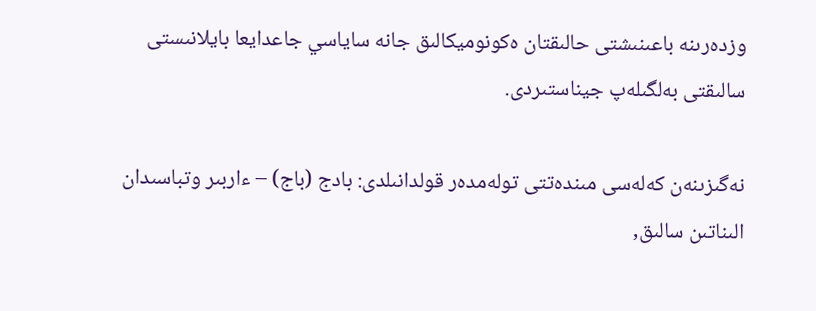وزدەرىنە باعىنىشتى حالىقتان ەكونوميكالىق جانە ساياسي جاعدايعا بايلانىستى سالىقتى بەلگىلەپ جيناستىردى.

نەگىزىنەن كەلەسى مىندەتتى تولەمدەر قولدانىلدى: بادج (باج) – ءاربىر وتباسىدان الىناتىن سالىق,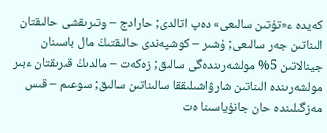كەيدە ء«تۇتىن سالىعى» دەپ اتالدى; حارادج – وتىرىقشى حالىقتان الىناتىن جەر سالىعى; ۇشىر – كوشپەندى حالىقتىڭ مال باسىنان جينالاتىن 5% مولشەرىندەگى سالىق; زەكەت – مالدىڭ قىرىقتان ءبىر مولشەرىندە الىناتىن شارۋاشىلىققا سالىناتىن سالىق; سوعىم – قىس مەزگىلىندە حان جانۇياسىنا ەت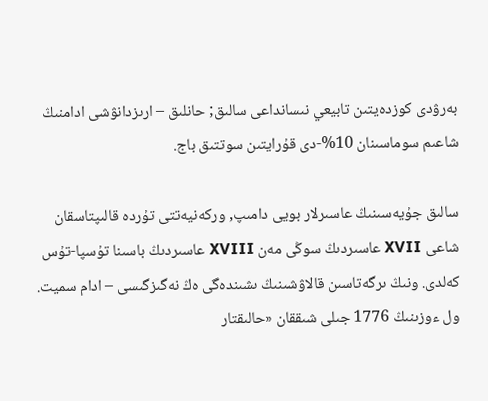بەرۋدى كوزدەيتىن تابيعي نىسانداعى سالىق; حانلىق – ارىزدانۋشى ادامنىڭ شاعىم سوماسىنان 10%-دى قۇرايتىن سوتتىق باج.

سالىق جۇيەسىنىڭ عاسىرلار بويى دامىپ, وركەنيەتتى تۇردە قالىپتاسقان شاعى XVII عاسىردىڭ سوڭى مەن XVIII عاسىردىڭ باسىنا تۇسپا-تۇس كەلدى. ونىڭ ىرگەتاسىن قالاۋشىنىڭ ىشىندەگى ەڭ نەگىزگىسى – ادام سميت. ول ءوزىنىڭ 1776 جىلى شىققان «حالىقتار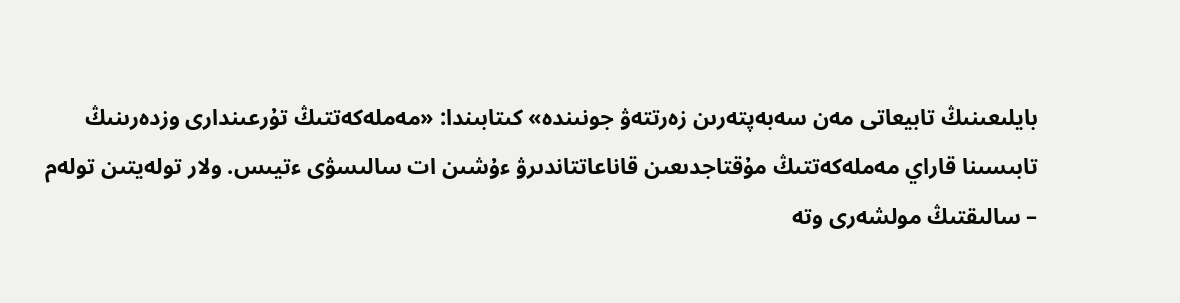بايلىعىنىڭ تابيعاتى مەن سەبەپتەرىن زەرتتەۋ جونىندە» كىتابىندا: «مەملەكەتتىڭ تۇرعىندارى وزدەرىنىڭ تابىسىنا قاراي مەملەكەتتىڭ مۇقتاجدىعىن قاناعاتتاندىرۋ ءۇشىن ات سالىسۋى ءتيىس. ولار تولەيتىن تولەم – سالىقتىڭ مولشەرى وتە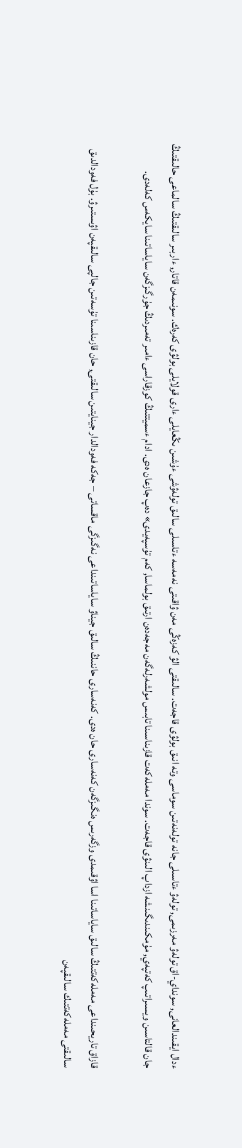ءدال ايقىندالعانى, سونداي-اق تولەۋ مەرزىمى, تولەۋ ءتاسىلى جانە تولەنەتىن سوماسى وتە انىق بولۋى قاجەت. سالىقتى الۋ كەزەڭى مەن ۋاقىتى نەمەسە ءتاسىلى سالىق تولەۋشى ءۇشىن ىڭعايلى ءارى قولايلى بولۋى كەرەك. سونىمەن قاتار, ءاربىر سالىقتىڭ سالماعى حالىقتىڭ جان قالتاسىن ويسىراتىپ كەتپەي, مۇمكىندىگىنشە ازداپ الىنۋى قاجەت. سوندا مەملەكەت قازىناسىنا تابىس مولشەرلەگەن مەجەدەن ارتىق بولماسا, كەم تۇسپەيدى» دەپ جازعان ەدى. ادام ءسميتتىڭ كوزقاراسى ءامىر تەمىردىڭ جۇرگىزگەن ساياساتىنا سايكەس كەلەدى.

قازاق تاريحىنداعى مەملەكەتتىڭ سالىق ساياساتىنا اسا اۋقىمدى وزگەرىس ەنگىزگەن كەنەسارى حان ەدى. كەنەسارى حاننىڭ سالىق جيناۋ ساياساتىنداعى نەگىزگى ماقساتى – جەكە فەودالدار جينايتىن سالىقتى, حان قازىناسىنا تۇسەتىن جالپى سالىقپەن اۋىستىرۋ. بۇل فەودالدىق سالىقتى مەملەكەتتىك سالىقپەن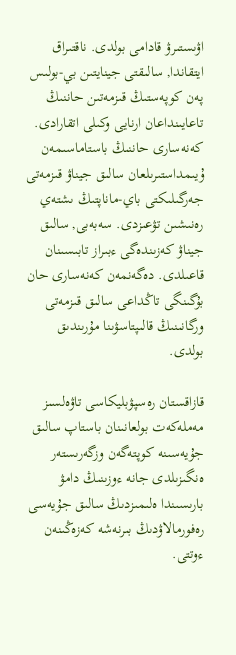اۋىستىرۋ قادامى بولدى. ناقتىراق ايتقاندا, سالىقتى جينايتىن بي-بولىس پەن كوپەستىڭ قىزمەتىن حاننىڭ تاعايىنداعان ارنايى وكىلى اتقارادى. كەنەسارى حاننىڭ باستاماسىمەن ۇيىمداستىرىلعان سالىق جيناۋ قىزمەتى جەرگىلىكتى باي-ماناپتىڭ ىشتەي رەنىشىن تۋعىزدى. سەبەبى, سالىق جيناۋ كەزىندەگى ءبىراز تابىسىنان قاعىلدى. دەگەنمەن كەنەسارى حان بۇگىنگى تاڭداعى سالىق قىزمەتى ورگانىنىڭ قالىپتاسۋىنا مۇرىندىق بولدى.

قازاقستان رەسپۋبليكاسى تاۋەلسىز مەملەكەت بولعانىنان باستاپ سالىق جۇيەسىنە كوپتەگەن وزگەرىستەر ەنگىزىلدى جانە ءوزىنىڭ دامۋ بارىسىندا ەلىمىزدىڭ سالىق جۇيەسى رەفورمالاۋدىڭ بىرنەشە كەزەڭىنەن ءوتتى.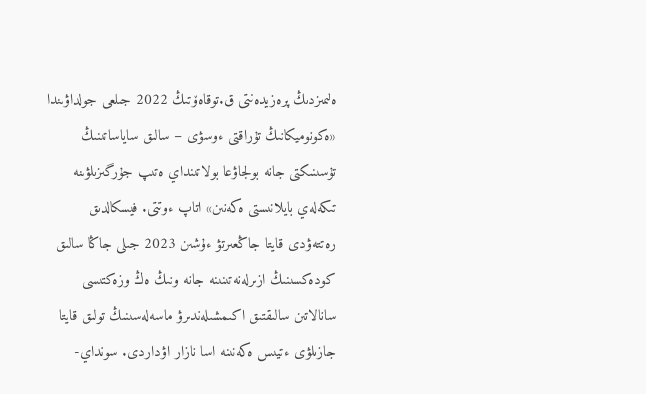ەلىمىزدىڭ پرەزيدەنتى ق.توقاەۆتىڭ 2022 جىلعى جولداۋىندا «ەكونوميكانىڭ تۇراقتى ءوسۋى – سالىق ساياساتىنىڭ تۇسىنىكتى جانە بولجاۋعا بولاتىنداي ەتىپ جۇرگىزىلۋىنە تىكەلەي بايلانىستى ەكەنىن» اتاپ ءوتتى. فيسكالدىق رەتتەۋدى قايتا جاڭعىرتۋ ءۇشىن 2023 جىلى جاڭا سالىق كودەكسىنىڭ ازىرلەنەتىنىنە جانە ونىڭ ەڭ وزەكتىسى سانالاتىن سالىقتىق اكىمشىلەندىرۋ ماسەلەسىنىڭ تولىق قايتا جازىلۋى ءتيىس ەكەنىنە اسا نازار اۋداردى. سونداي-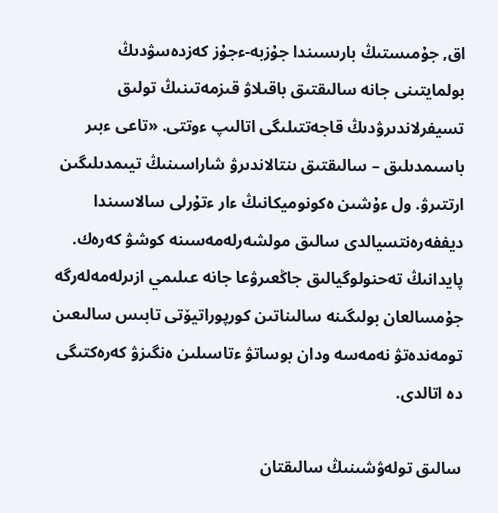اق, جۇمىستىڭ بارىسىندا جۇزبە-ءجۇز كەزدەسۋدىڭ بولمايتىنى جانە سالىقتىق باقىلاۋ قىزمەتىنىڭ تولىق تسيفرلاندىرۋدىڭ قاجەتتىلىگى اتالىپ ءوتتى. «تاعى ءبىر باسىمدىلىق – سالىقتىق ىنتالاندىرۋ شاراسىنىڭ تيىمدىلىگىن ارتتىرۋ. ول ءۇشىن ەكونوميكانىڭ ءار ءتۇرلى سالاسىندا ديففەرەنتسيالدى سالىق مولشەرلەمەسىنە كوشۋ كەرەك. پايدانىڭ تەحنولوگيالىق جاڭعىرۋعا جانە عىلىمي ازىرلەمەلەرگە جۇمسالعان بولىگىنە سالىناتىن كورپوراتيۆتى تابىس سالىعىن تومەندەتۋ نەمەسە ودان بوساتۋ ءتاسىلىن ەنگىزۋ كەرەكتىگى دە اتالدى.

سالىق تولەۋشىنىڭ سالىقتان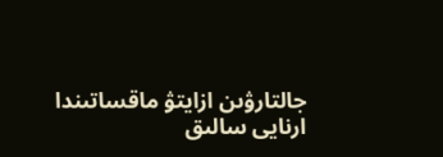جالتارۋىن ازايتۋ ماقساتىندا ارنايى سالىق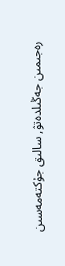رەجىمىن جەڭىلدەتۋ, سالىق جۇكتەمەسىن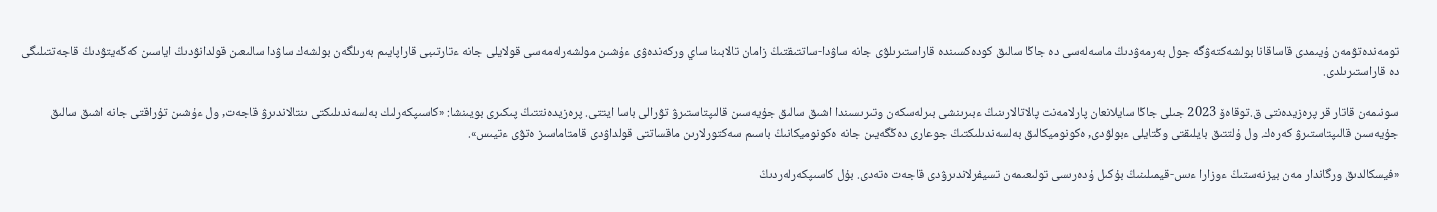تومەندەتۋمەن ۇيىمدى قاساقانا بولشەكتەۋگە جول بەرمەۋدىڭ ماسەلەسى دە جاڭا سالىق كودەكسىندە قاراستىرىلۋى جانە ساۋدا-ساتتىقتىڭ زامان تالابىنا ساي وركەندەۋى ءۇشىن مولشەرلەمەسى قولايلى جانە ءتارتىبى قاراپايىم بەرىلگەن بولشەك ساۋدا سالىعىن قولدانۋدىڭ اياسىن كەڭەيتۋدىڭ قاجەتتىلىگى دە قاراستىرىلدى.

سونىمەن قاتار قر پرەزيدەنتى ق.توقاەۆ 2023 جىلى جاڭا سايلانعان پارلامەنت پالاتالارىنىڭ ءبىرىنشى بىرلەسكەن وتىرىسىندا اشىق سالىق جۇيەسىن قالىپتاستىرۋ تۋرالى باسا ايتتى. پرەزيدەنتتىڭ پىكىرى بويىنشا: «كاسىپكەرلىك بەلسەندىلىكتى ىنتالاندىرۋ قاجەت, ول ءۇشىن تۇراقتى جانە اشىق سالىق جۇيەسىن قالىپتاستىرۋ كەرەك. ول ۇلتتىق بايلىقتى وڭتايلى ءبولۋدى, ەكونوميكالىق بەلسەندىلىكتىڭ جوعارى دەڭگەيىن جانە ەكونوميكانىڭ باسىم سەكتورلارىن ماقساتتى قولداۋدى قامتاماسىز ەتۋى ءتيىس».

«فيسكالدىق ورگاندار مەن بيزنەستىڭ ءوزارا ءىس-قيمىلىنىڭ بۇكىل ۇدەرىسى تولىعىمەن تسيفرلاندىرۋدى قاجەت ەتەدى. بۇل كاسىپكەرلەردىڭ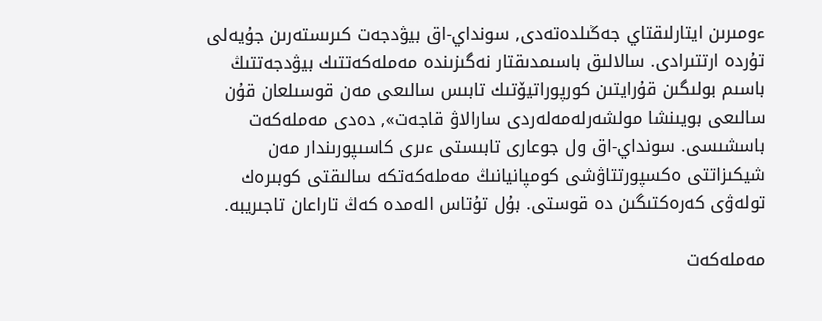ءومىرىن ايتارلىقتاي جەڭىلدەتەدى, سونداي-اق بيۋدجەت كىرىستەرىن جۇيەلى تۇردە ارتتىرادى. سالالىق باسىمدىقتار نەگىزىندە مەملەكەتتىك بيۋدجەتتىڭ باسىم بولىگىن قۇرايتىن كورپوراتيۆتىك تابىس سالىعى مەن قوسىلعان قۇن سالىعى بويىنشا مولشەرلەمەلەردى سارالاۋ قاجەت», دەدى مەملەكەت باسشىسى. سونداي-اق ول جوعارى تابىستى ءىرى كاسىپورىندار مەن شيكىزاتتى ەكسپورتتاۋشى كومپانيانىڭ مەملەكەتكە سالىقتى كوبىرەك تولەۋى كەرەكتىگىن دە قوستى. بۇل تۇتاس الەمدە كەڭ تاراعان تاجىريبە.

مەملەكەت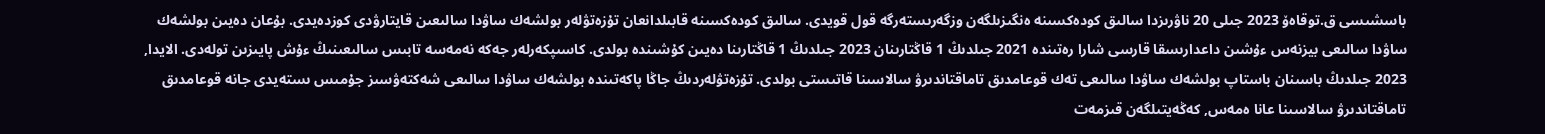باسشىسى ق.توقاەۆ 2023 جىلى 20 ناۋرىزدا سالىق كودەكسىنە ەنگىزىلگەن وزگەرىستەرگە قول قويدى. سالىق كودەكسىنە قابىلدانعان تۇزەتۋلەر بولشەك ساۋدا سالىعىن قايتارۋدى كوزدەيدى. بۇعان دەيىن بولشەك ساۋدا سالىعى بيزنەس ءۇشىن داعدارىسقا قارسى شارا رەتىندە 2021 جىلدىڭ 1 قاڭتارىنان 2023 جىلدىڭ 1 قاڭتارىنا دەيىن كۇشىندە بولدى. كاسىپكەرلەر جەكە نەمەسە تابىس سالىعىنىڭ ءۇش پايىزىن تولەدى. الايدا, 2023 جىلدىڭ باسىنان باستاپ بولشەك ساۋدا سالىعى تەك قوعامدىق تاماقتاندىرۋ سالاسىنا قاتىستى بولدى. تۇزەتۋلەردىڭ جاڭا پاكەتىندە بولشەك ساۋدا سالىعى شەكتەۋسىز جۇمىس ىستەيدى جانە قوعامدىق تاماقتاندىرۋ سالاسىنا عانا ەمەس, كەڭەيتىلگەن قىزمەت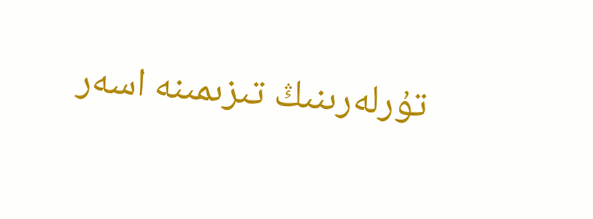تۇرلەرىنىڭ تىزىمىنە اسەر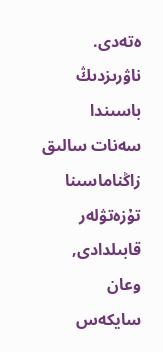ەتەدى. ناۋرىزدىڭ باسىندا سەنات سالىق زاڭناماسىنا تۇزەتۋلەر قابىلدادى, وعان سايكەس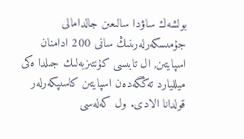بولشەك ساۋدا سالىعىن جالدامالى جۇمىسكەرلەرىنىڭ سانى 200 ادامنان اسپايتىن, ال تابىسى كۇنتىزبەلىك جىلدا ەكى ميلليارد تەڭگەدەن اسپايتىن كاسىپكەرلەر قولدانا الادى. ول كەلەسى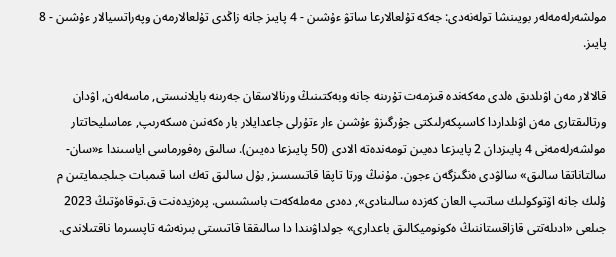مولشەرلەمەلەر بويىنشا تولەنەدى: جەكە تۇلعالارعا ساتۋ ءۇشىن - 4 پايىز جانە زاڭدى تۇلعالارمەن وپەراتسيالار ءۇشىن - 8 پايىز.

قالالار مەن اۋىلدىق ەلدى مەكەندە قىزمەت تۇرىنە جانە وبەكتىنىڭ ورنالاسقان جەرىنە بايلانىستى, ماسەلەن, اۋدان ورتالىقتارى مەن اۋىلداردا كاسىپكەرلىكتى جۇرگىزۋ ءۇشىن ءار ءتۇرلى جاعدايلار بار ەكەنىن ەسكەرىپ, ءماسليحاتتار مولشەرلەمەنى 4 پايىزدان 2 پايىزعا دەيىن تومەندەتە الادى (50 پايىزعا دەيىن). سالىق رەفورماسى اياسىندا ء«سان-سالتاناتقا سالىق» سالۋدى ەنگىزگەن ءجون. مۇنىڭ ورتا تاپقا قاتىسسىز, بۇل سالىق تەك اسا قىمبات جىلجىمايتىن م ۇلىك جانە اۆتوكولىك ساتىپ العان كەزدە سالىنادى», دەدى مەملەكەت باسشىسى. پرەزيدەنت ق.توقاەۆتىڭ 2023 جىلعى «ادىلەتتى قازاقستاننىڭ ەكونوميكالىق باعدارى» جولداۋىندا دا سالىققا قاتىستى بىرنەشە تاپسىرما ناقتىلاندى.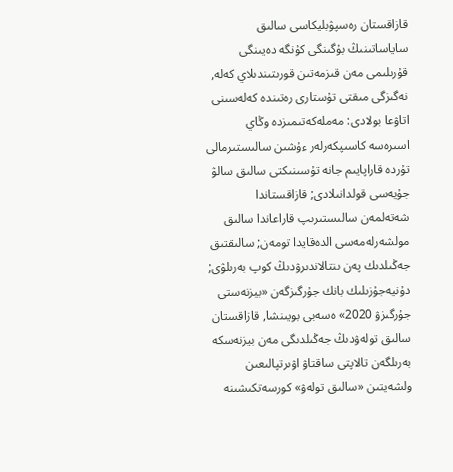قازاقستان رەسپۋبليكاسى سالىق ساياساتىنىڭ بۇگىنگى كۇنگە دەيىنگى قۇرىلىمى مەن قىزمەتىن قورىتىندىلاي كەلە, نەگىزگى مىقتى تۇستارى رەتىندە كەلەسىنى اتاۋعا بولادى: مەملەكەتىمىزدە وڭاي اسىرەسە كاسىپكەرلەر ءۇشىن سالىستىرمالى تۇردە قاراپايىم جانە تۇسىنىكتى سالىق سالۋ جۇيەسى قولدانىلادى; قازاقستاندا شەتەلمەن سالىستىرىپ قاراعاندا سالىق مولشەرلەمەسى الدەقايدا تومەن; سالىقتىق جەڭىلدىك پەن ىنتالاندىرۋدىڭ كوپ بەرىلۋى; دۇنيەجۇزىلىك بانك جۇرگىزگەن «بيزنەستى جۇرگىزۋ 2020» ەسەبى بويىنشا, قازاقستان سالىق تولەۋدىڭ جەڭىلدىگى مەن بيزنەسكە بەرىلگەن تالاپتى ساقتاۋ اۋىرتپالىعىن ولشەيتىن «سالىق تولەۋ» كورسەتكىشىنە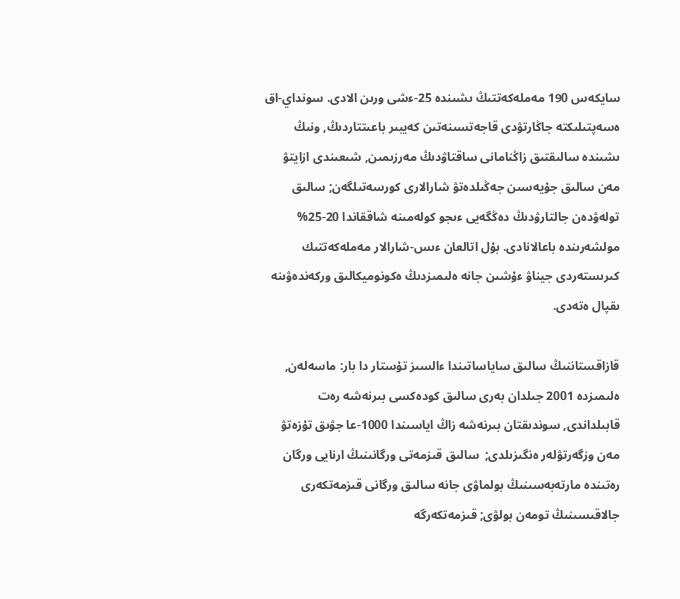سايكەس 190 مەملەكەتتىڭ ىشىندە 25-ءشى ورىن الادى. سونداي-اق ەسەپتىلىكتە جاڭارتۋدى قاجەتسىنەتىن كەيبىر باعىتتاردىڭ, ونىڭ ىشىندە سالىقتىق زاڭنامانى ساقتاۋدىڭ مەرزىمىن, شىعىندى ازايتۋ مەن سالىق جۇيەسىن جەڭىلدەتۋ شارالارى كورسەتىلگەن; سالىق تولەۋدەن جالتارۋدىڭ دەڭگەيى ءىجو كولەمىنە شاققاندا 20-25% مولشەرىندە باعالانادى. بۇل اتالعان ءىس-شارالار مەملەكەتتىك كىرىستەردى جيناۋ ءۇشىن جانە ەلىمىزدىڭ ەكونوميكالىق وركەندەۋىنە ىقپال ەتەدى.

قازاقستاننىڭ سالىق ساياساتىندا ءالسىز تۇستار دا بار: ماسەلەن, ەلىمىزدە 2001 جىلدان بەرى سالىق كودەكسى بىرنەشە رەت قابىلداندى, سوندىقتان بىرنەشە زاڭ اياسىندا 1000-عا جۋىق تۇزەتۋ مەن وزگەرتۋلەر ەنگىزىلدى;  سالىق قىزمەتى ورگانىنىڭ ارنايى ورگان رەتىندە مارتەبەسىنىڭ بولماۋى جانە سالىق ورگانى قىزمەتكەرى جالاقىسىنىڭ تومەن بولۋى; قىزمەتكەرگە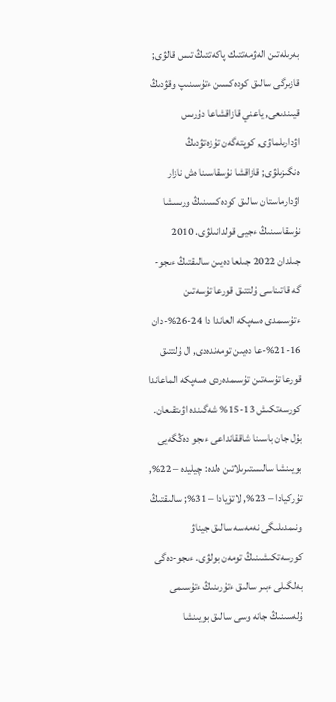بەرىلەتىن الەۋمەتتىك پاكەتتىڭ تىس قالۋى; قازىرگى سالىق كودەكسىن ءتۇسىنىپ وقۋدىڭ قيىندىعى, ياعني قازاقشاعا دۇرىس اۋدارىلماۋى, كوپتەگەن تۇزەتۋدىڭ ەنگىزىلۋى; قازاقشا نۇسقاسىنا ەش نازار اۋدارماستان سالىق كودەكسىنىڭ ورىسشا نۇسقاسىنىڭ ءجيى قولدانىلۋى. 2010 جىلدان 2022 جىلعا دەيىن سالىقتىڭ ءىجو-گە قاتىناسى ۇلتتىق قورعا تۇسەتىن ءتۇسىمدى ەسەپكە العاندا دا 24-26%-دان 16-21%-عا دەيىن تومەندەدى, ال ۇلتتىق قورعا تۇسەتىن تۇسىمدەردى ەسەپكە الماعاندا كورسەتكىش 13-15% شەگىندە اۋىتقىعان. بۇل جان باسىنا شاققانداعى ءىجو دەڭگەيى بويىنشا سالىستىرىلاتىن ەلدە: چيليدە – 22%, تۇركيادا – 23%, لاتۆيادا – 31%; سالىقتىڭ ونىمدىلىگى نەمەسە سالىق جيناۋ كورسەتكىشىنىڭ تومەن بولۋى. ءىجو-دەگى بەلگىلى ءبىر سالىق ءتۇرىنىڭ ءتۇسىمى ۇلەسىنىڭ جانە وسى سالىق بويىنشا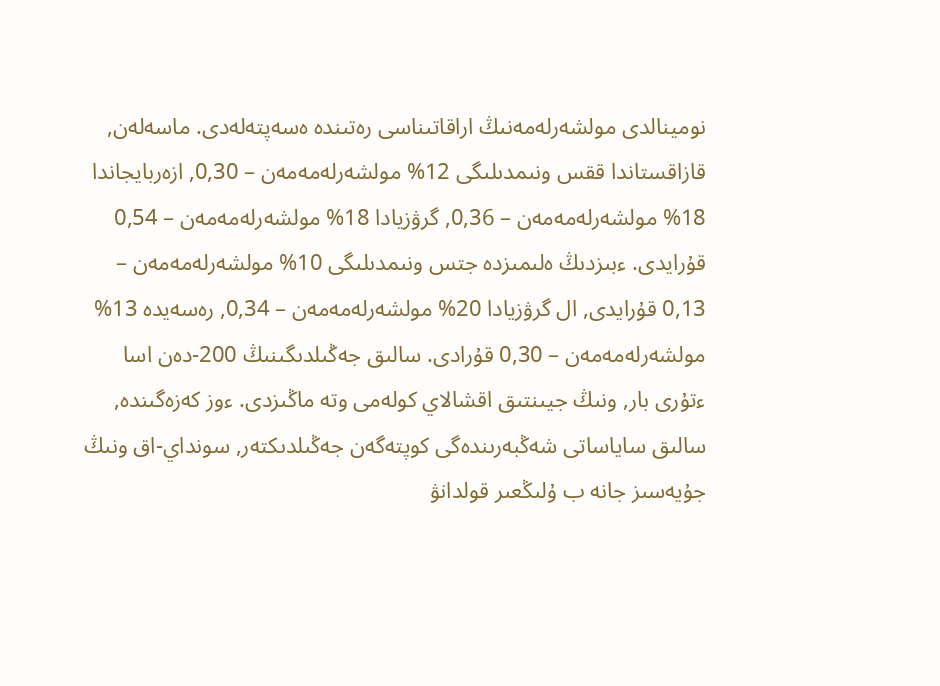نومينالدى مولشەرلەمەنىڭ اراقاتىناسى رەتىندە ەسەپتەلەدى. ماسەلەن, قازاقستاندا ققس ونىمدىلىگى 12% مولشەرلەمەمەن – 0,30, ازەربايجاندا 18% مولشەرلەمەمەن – 0,36, گرۋزيادا 18% مولشەرلەمەمەن – 0,54 قۇرايدى. ءبىزدىڭ ەلىمىزدە جتس ونىمدىلىگى 10% مولشەرلەمەمەن – 0,13 قۇرايدى, ال گرۋزيادا 20% مولشەرلەمەمەن – 0,34, رەسەيدە 13% مولشەرلەمەمەن – 0,30 قۇرادى. سالىق جەڭىلدىگىنىڭ 200-دەن اسا ءتۇرى بار, ونىڭ جيىنتىق اقشالاي كولەمى وتە ماڭىزدى. ءوز كەزەگىندە, سالىق ساياساتى شەڭبەرىندەگى كوپتەگەن جەڭىلدىكتەر, سونداي-اق ونىڭ جۇيەسىز جانە ب ۇلىڭعىر قولدانۋ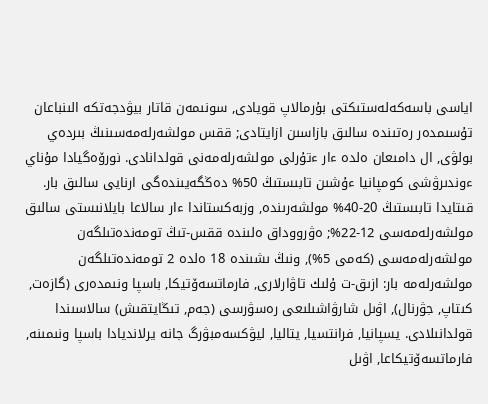اياسى باسەكەلەستىكتى بۇرمالاپ قويادى, سونىمەن قاتار بيۋدجەتكە الىنباعان تۇسىمدەر رەتىندە سالىق بازاسىن ازايتادى; ققس مولشەرلەمەسىنىڭ بىردەي بولۋى, ال دامىعان ەلدە ءار ءتۇرلى مولشەرلەمەنى قولدانادى. نورۆەگيادا مۇناي ءوندىرۋشى كومپانيا ءۇشىن تابىستىڭ 50% دەڭگەيىندەگى ارنايى سالىق بار. قىتايدا تابىستىڭ 20-40% مولشەرىندە, وزبەكستاندا ءار سالاعا بايلانىستى سالىق مولشەرلەمەسى 12-22%; ەۋرووداق ەلىندە ققس-تىڭ تومەندەتىلگەن مولشەرلەمەسى (كەمى 5%), ونىڭ ىشىندە 18 ەلدە 2 تومەندەتىلگەن مولشەرلەمە بار: ازىق-ت ۇلىك تاۋارلارى, فارماتسەۆتيكا, باسپا ونىمدەرى (گازەت, كىتاپ, جۋرنال), اۋىل شارۋاشىلىعى رەسۋرسى (جەم, تىڭايتقىش) سالاسىندا قولدانىلادى. يسپانيا, فرانتسيا, يتاليا, ليۋكسەمبۋرگ جانە يرلانديادا باسپا ونىمىنە, فارماتسەۆتيكاعا, اۋىل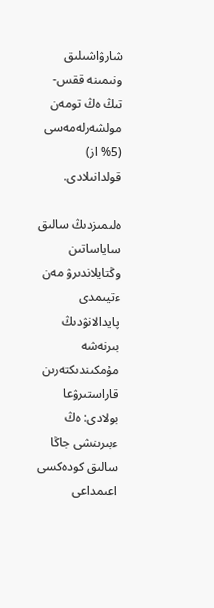شارۋاشىلىق ونىمىنە ققس-تىڭ ەڭ تومەن مولشەرلەمەسى (5% از) قولدانىلادى.

ەلىمىزدىڭ سالىق ساياساتىن وڭتايلاندىرۋ مەن ءتيىمدى پايدالانۋدىڭ بىرنەشە مۇمكىندىكتەرىن قاراستىرۋعا بولادى: ەڭ ءبىرىنشى جاڭا سالىق كودەكسى اعىمداعى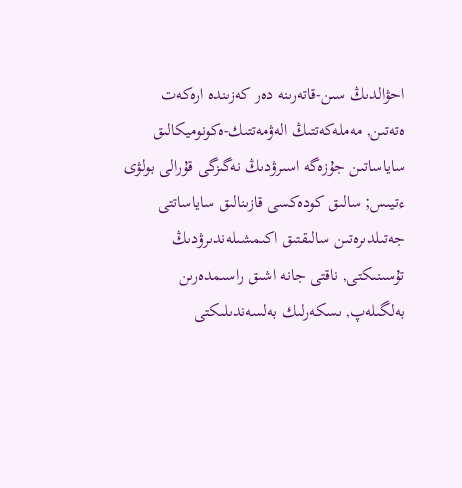احۋالدىڭ سىن-قاتەرىنە دەر كەزىندە ارەكەت ەتەتىن, مەملەكەتتىڭ الەۋمەتتىك-ەكونوميكالىق ساياساتىن جۇزەگە اسىرۋدىڭ نەگىزگى قۇرالى بولۋى ءتيىس; سالىق كودەكسى قازىنالىق ساياساتتى جەتىلدىرەتىن سالىقتىق اكىمشىلەندىرۋدىڭ تۇسىنىكتى, ناقتى جانە اشىق راسىمدەرىن بەلگىلەپ, ىسكەرلىك بەلسەندىلىكتى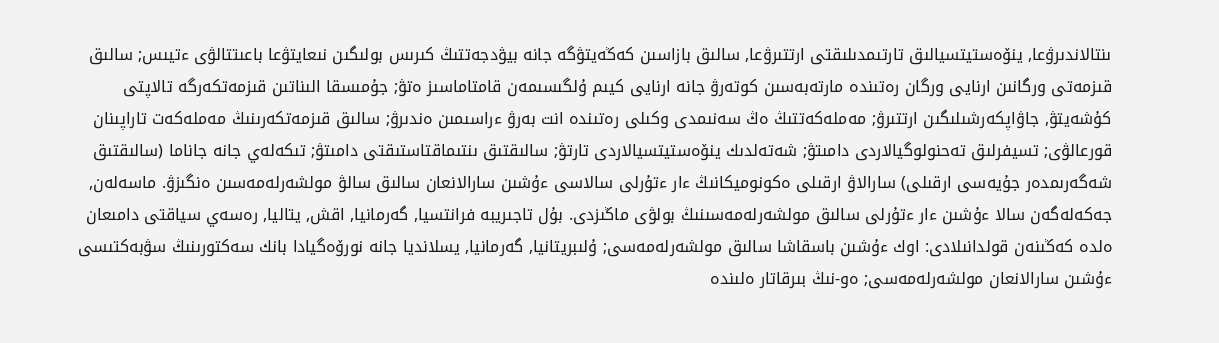ىنتالاندىرۋعا, ينۆەستيتسيالىق تارتىمدىلىقتى ارتتىرۋعا, سالىق بازاسىن كەڭەيتۋگە جانە بيۋدجەتتىڭ كىرىس بولىگىن نىعايتۋعا باعىتتالۋى ءتيىس; سالىق قىزمەتى ورگانىن ارنايى ورگان رەتىندە مارتەبەسىن كوتەرۋ جانە ارنايى كيىم ۇلگىسىمەن قامتاماسىز ەتۋ; جۇمىسقا الىناتىن قىزمەتكەرگە تالاپتى كۇشەيتۋ, جاۋاپكەرشىلىگىن ارتتىرۋ; مەملەكەتتىڭ ەڭ سەنىمدى وكىلى رەتىندە انت بەرۋ ءراسىمىن ەندىرۋ; سالىق قىزمەتكەرىنىڭ مەملەكەت تاراپىنان قورعالۋى; تسيفرلىق تەحنولوگيالاردى دامىتۋ; شەتەلدىك ينۆەستيتسيالاردى تارتۋ; سالىقتىق ىنتىماقتاستىقتى دامىتۋ; تىكەلەي جانە جاناما (سالىقتىق شەگەرىمدەر جۇيەسى ارقىلى) سارالاۋ ارقىلى ەكونوميكانىڭ ءار ءتۇرلى سالاسى ءۇشىن سارالانعان سالىق سالۋ مولشەرلەمەسىن ەنگىزۋ. ماسەلەن, جەكەلەگەن سالا ءۇشىن ءار ءتۇرلى سالىق مولشەرلەمەسىنىڭ بولۋى ماڭىزدى. بۇل تاجىريبە فرانتسيا, گەرمانيا, اقش, يتاليا, رەسەي سياقتى دامىعان ەلدە كەڭىنەن قولدانىلادى: اوك ءۇشىن باسقاشا سالىق مولشەرلەمەسى; ۇلىبريتانيا, گەرمانيا, يسلانديا جانە نورۆەگيادا بانك سەكتورىنىڭ سۋبەكتىسى ءۇشىن سارالانعان مولشەرلەمەسى; ەو-نىڭ بىرقاتار ەلىندە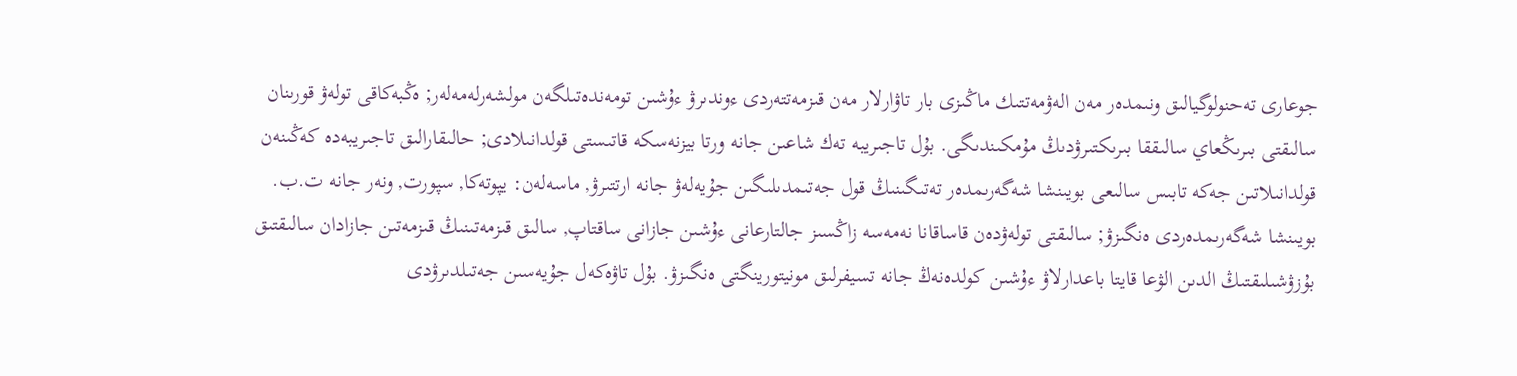جوعارى تەحنولوگيالىق ونىمدەر مەن الەۋمەتتىك ماڭىزى بار تاۋارلار مەن قىزمەتتەردى ءوندىرۋ ءۇشىن تومەندەتىلگەن مولشەرلەمەلەر; ەڭبەكاقى تولەۋ قورىنان سالىقتى بىرىڭعاي سالىققا بىرىكتىرۋدىڭ مۇمكىندىگى. بۇل تاجىريبە تەك شاعىن جانە ورتا بيزنەسكە قاتىستى قولدانىلادى; حالىقارالىق تاجىريبەدە كەڭىنەن قولدانىلاتىن جەكە تابىس سالىعى بويىنشا شەگەرىمدەر تەتىگىنىڭ قول جەتىمدىلىگىن جۇيەلەۋ جانە ارتتىرۋ, ماسەلەن: يپوتەكا, سپورت, ونەر جانە ت.ب. بويىنشا شەگەرىمدەردى ەنگىزۋ; سالىقتى تولەۋدەن قاساقانا نەمەسە زاڭسىز جالتارعانى ءۇشىن جازانى ساقتاپ, سالىق قىزمەتىنىڭ قىزمەتىن جازادان سالىقتىق بۇزۋشىلىقتىڭ الدىن الۋعا قايتا باعدارلاۋ ءۇشىن كولدەنەڭ جانە تسيفرلىق مونيتورينگتى ەنگىزۋ. بۇل تاۋەكەل جۇيەسىن جەتىلدىرۋدى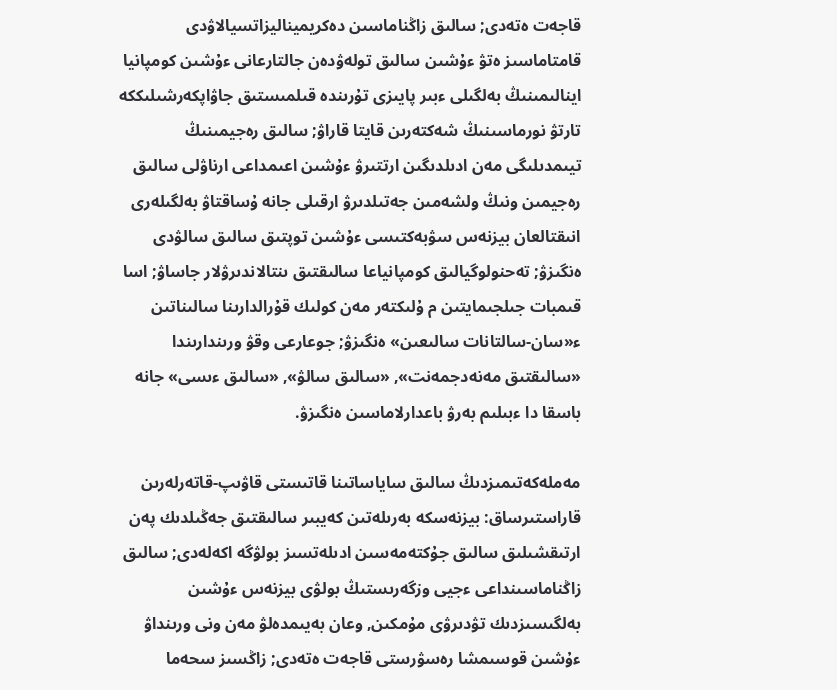قاجەت ەتەدى; سالىق زاڭناماسىن دەكريميناليزاتسيالاۋدى قامتاماسىز ەتۋ ءۇشىن سالىق تولەۋدەن جالتارعانى ءۇشىن كومپانيا اينالىمىنىڭ بەلگىلى ءبىر پايىزى تۇرىندە قىلمىستىق جاۋاپكەرشىلىككە تارتۋ نورماسىنىڭ شەكتەرىن قايتا قاراۋ; سالىق رەجيمىنىڭ تيىمدىلىگى مەن ادىلدىگىن ارتتىرۋ ءۇشىن اعىمداعى ارناۋلى سالىق رەجيمىن ونىڭ ولشەمىن جەتىلدىرۋ ارقىلى جانە ۇساقتاۋ بەلگىلەرى انىقتالعان بيزنەس سۋبەكتىسى ءۇشىن توپتىق سالىق سالۋدى ەنگىزۋ; تەحنولوگيالىق كومپانياعا سالىقتىق ىنتالاندىرۋلار جاساۋ; اسا قىمبات جىلجىمايتىن م ۇلىكتەر مەن كولىك قۇرالدارىنا سالىناتىن ء«سان-سالتانات سالىعىن» ەنگىزۋ; جوعارعى وقۋ ورىندارىندا «سالىقتىق مەنەدجمەنت», «سالىق سالۋ», «سالىق ءىسى» جانە باسقا دا ءبىلىم بەرۋ باعدارلاماسىن ەنگىزۋ.

مەملەكەتىمىزدىڭ سالىق ساياساتىنا قاتىستى قاۋىپ-قاتەرلەرىن قاراستىرساق: بيزنەسكە بەرىلەتىن كەيبىر سالىقتىق جەڭىلدىك پەن ارتىقشىلىق سالىق جۇكتەمەسىن ادىلەتسىز بولۋگە اكەلەدى; سالىق زاڭناماسىنداعى ءجيى وزگەرىستىڭ بولۋى بيزنەس ءۇشىن بەلگىسىزدىك تۋدىرۋى مۇمكىن, وعان بەيىمدەلۋ مەن ونى ورىنداۋ ءۇشىن قوسىمشا رەسۋرستى قاجەت ەتەدى; زاڭسىز سحەما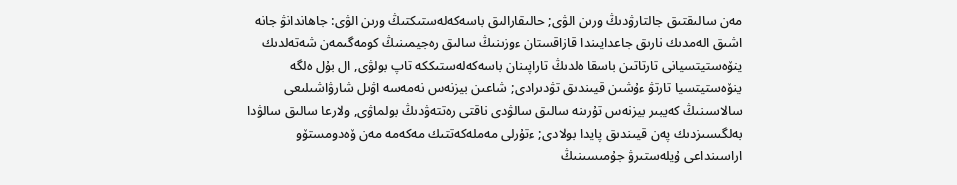مەن سالىقتىق جالتارۋدىڭ ورىن الۋى; حالىقارالىق باسەكەلەستىكتىڭ ورىن الۋى: جاھاندانۋ جانە اشىق الەمدىك نارىق جاعدايىندا قازاقستان ءوزىنىڭ سالىق رەجيمىنىڭ كومەگىمەن شەتەلدىك ينۆەستيتسيانى تارتاتىن باسقا ەلدىڭ تاراپىنان باسەكەلەستىككە تاپ بولۋى, ال بۇل ەلگە ينۆەستيتسيا تارتۋ ءۇشىن قيىندىق تۋدىرادى; شاعىن بيزنەس نەمەسە اۋىل شارۋاشىلىعى سالاسىنىڭ كەيبىر بيزنەس تۇرىنە سالىق سالۋدى ناقتى رەتتەۋدىڭ بولماۋى, ولارعا سالىق سالۋدا بەلگىسىزدىك پەن قيىندىق پايدا بولادى; ءتۇرلى مەملەكەتتىك مەكەمە مەن ۆەدومستۆو اراسىنداعى ۇيلەستىرۋ جۇمىسىنىڭ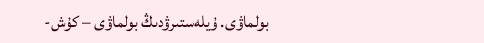بولماۋى. ۇيلەستىرۋدىڭ بولماۋى – كۇش-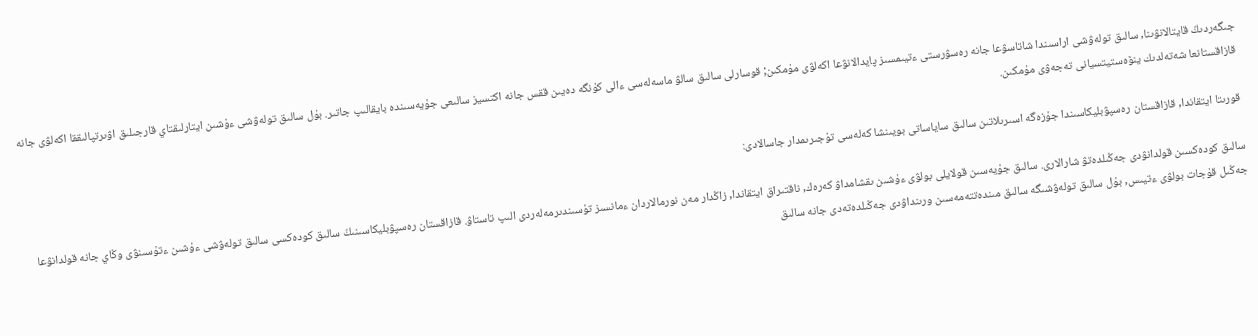جىگەردىڭ قايتالانۋىنا, سالىق تولەۋشى اراسىندا شاتاسۋعا جانە رەسۋرستى ءتيىمسىز پايدالانۋعا اكەلۋى مۇمكىن; قوسارلى سالىق سالۋ ماسەلەسى ءالى كۇنگە دەيىن ققس جانە اكتسيز سالىعى جۇيەسىندە بايقالىپ جاتىر. بۇل سالىق تولەۋشى ءۇشىن ايتارلىقتاي قارجىلىق اۋىرتپالىققا اكەلۋى جانە قازاقستانعا شەتەلدىك ينۆەستيتسيانى تەجەۋى مۇمكىن.

قورىتا ايتقاندا, قازاقستان رەسپۋبليكاسىندا جۇزەگە اسىرىلاتىن سالىق ساياساتى بويىنشا كەلەسى تۇجىرىمدار جاسالادى:

سالىق كودەكسىن قولدانۋدى جەڭىلدەتۋ شارالارى. سالىق جۇيەسىن قولايلى بولۋى ءۇشىن ىقشامداۋ كەرەك, ناقتىراق ايتقاندا, زاڭدار مەن نورمالاردان ءمانسىز تۇسىندىرمەلەردى الىپ تاستاۋ. قازاقستان رەسپۋبليكاسىنىڭ سالىق كودەكسى سالىق تولەۋشى ءۇشىن ءتۇسىنۋى وڭاي جانە قولدانۋعا جەڭىل قۇجات بولۋى ءتيىس, بۇل سالىق تولەۋشىگە سالىق مىندەتتەمەسىن ورىنداۋدى جەڭىلدەتەدى جانە سالىق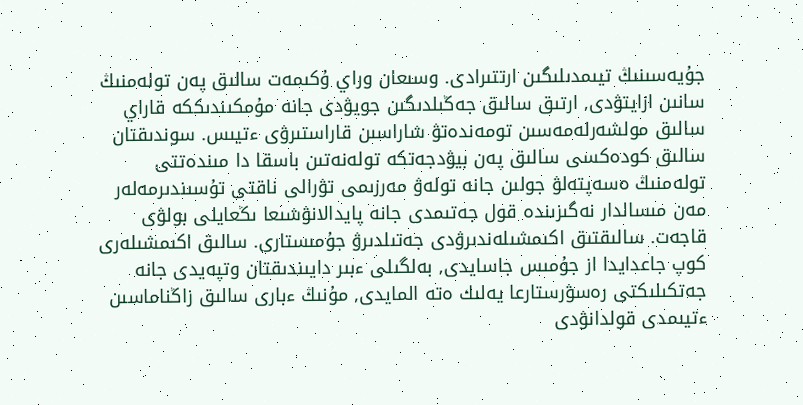جۇيەسىنىڭ تيىمدىلىگىن ارتتىرادى. وسىعان وراي ۇكىمەت سالىق پەن تولەمنىڭ سانىن ازايتۋدى, ارتىق سالىق جەڭىلدىگىن جويۋدى جانە مۇمكىندىككە قاراي سالىق مولشەرلەمەسىن تومەندەتۋ شاراسىن قاراستىرۋى ءتيىس. سوندىقتان سالىق كودەكسى سالىق پەن بيۋدجەتكە تولەنەتىن باسقا دا مىندەتتى تولەمنىڭ ەسەپتەلۋ جولىن جانە تولەۋ مەرزىمى تۋرالى ناقتى تۇسىندىرمەلەر مەن مىسالدار نەگىزىندە قول جەتىمدى جانە پايدالانۋشىعا ىڭعايلى بولۋى قاجەت. سالىقتىق اكىمشىلەندىرۋدى جەتىلدىرۋ جۇمىستارى. سالىق اكىمشىلەرى كوپ جاعدايدا از جۇمىس جاسايدى, بەلگىلى ءبىر دايىندىقتان وتپەيدى جانە جەتكىلىكتى رەسۋرستارعا يەلىك ەتە المايدى, مۇنىڭ ءبارى سالىق زاڭناماسىن ءتيىمدى قولدانۋدى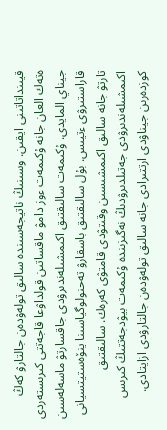قيىنداتاتىنى ايقىن. وسىنىڭ ناتيجەسىندە سالىق تولەۋدەن جالتارۋ كەڭ ەتەك العان جانە ۇكىمەت ءوز دامۋ ماقساتىن قولداۋعا قاجەتتى كىرىستەردى جيناي المايدى. ۇكىمەت سالىقتىق اكىمشىلەندىرۋدى جاقسارتۋ ماسەلەسىن قاراستىرۋى ءتيىس. بۇل سالىقتىق باسقارۋ تەحنولوگياسىنا ينۆەستيتسيانى تارتۋ جانە سالىق اكىمشىسىن وقىتۋدى قامتۋى كەرەك. سالىقتىق اكىمشىلەندىرۋدى جەتىلدىرۋدىڭ نەگىزىندە ۇكىمەت بيۋدجەتتىڭ كىرىس كوزدەرىن جيناۋدى ارتتىرادى جانە سالىق تولەۋدەن جالتارۋدى ازايتادى.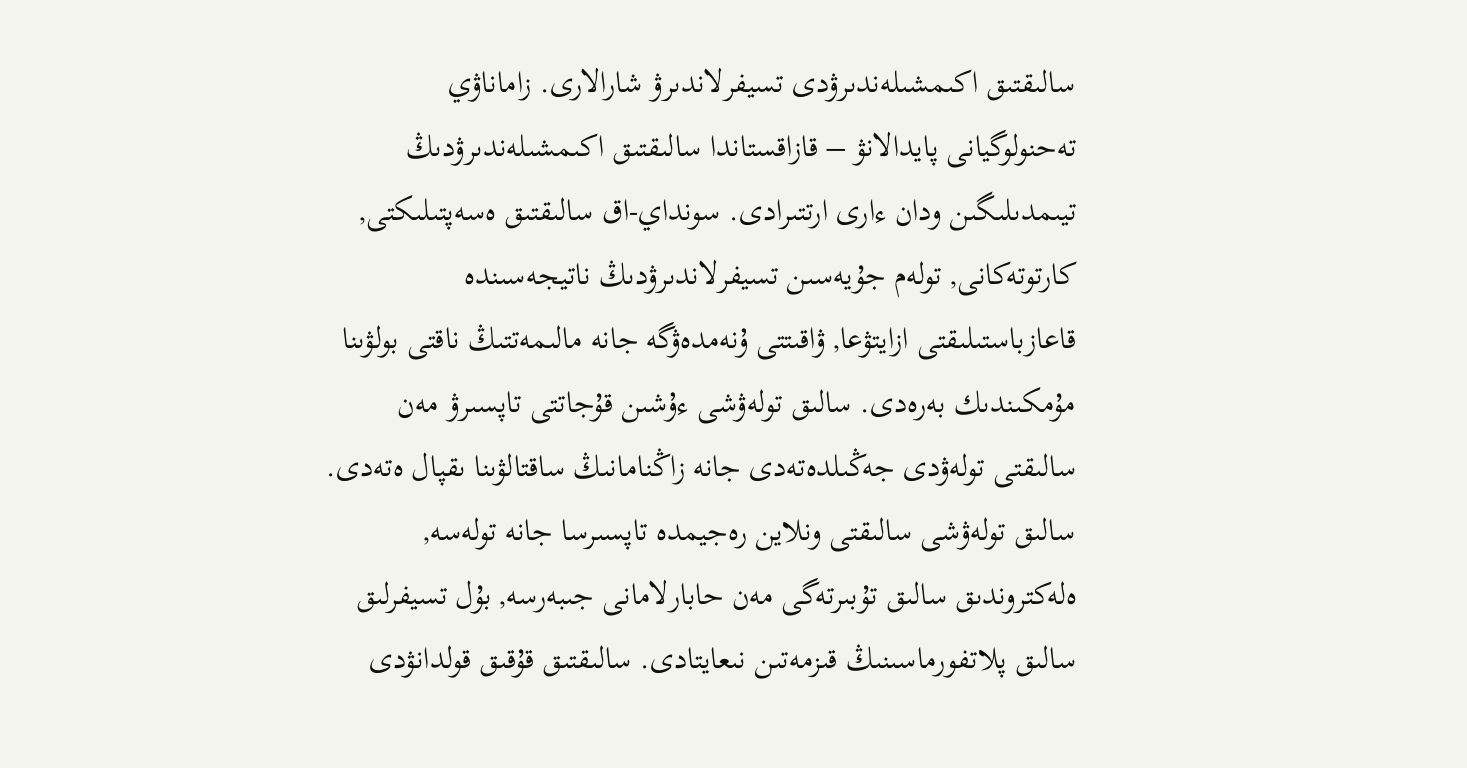سالىقتىق اكىمشىلەندىرۋدى تسيفرلاندىرۋ شارالارى. زاماناۋي تەحنولوگيانى پايدالانۋ – قازاقستاندا سالىقتىق اكىمشىلەندىرۋدىڭ تيىمدىلىگىن ودان ءارى ارتتىرادى. سونداي-اق سالىقتىق ەسەپتىلىكتى, كارتوتەكانى, تولەم جۇيەسىن تسيفرلاندىرۋدىڭ ناتيجەسىندە قاعازباستىلىقتى ازايتۋعا, ۋاقىتتى ۇنەمدەۋگە جانە مالىمەتتىڭ ناقتى بولۋىنا مۇمكىندىك بەرەدى. سالىق تولەۋشى ءۇشىن قۇجاتتى تاپسىرۋ مەن سالىقتى تولەۋدى جەڭىلدەتەدى جانە زاڭنامانىڭ ساقتالۋىنا ىقپال ەتەدى. سالىق تولەۋشى سالىقتى ونلاين رەجيمدە تاپسىرسا جانە تولەسە, ەلەكتروندىق سالىق تۇبىرتەگى مەن حابارلامانى جىبەرسە, بۇل تسيفرلىق سالىق پلاتفورماسىنىڭ قىزمەتىن نىعايتادى. سالىقتىق قۇقىق قولدانۋدى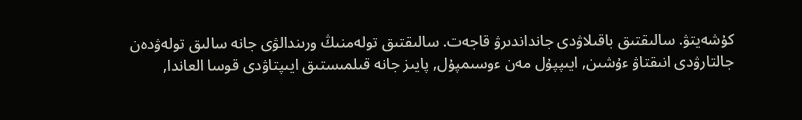كۇشەيتۋ. سالىقتىق باقىلاۋدى جانداندىرۋ قاجەت. سالىقتىق تولەمنىڭ ورىندالۋى جانە سالىق تولەۋدەن جالتارۋدى انىقتاۋ ءۇشىن, ايىپپۇل مەن ءوسىمپۇل, پايىز جانە قىلمىستىق ايىپتاۋدى قوسا العاندا,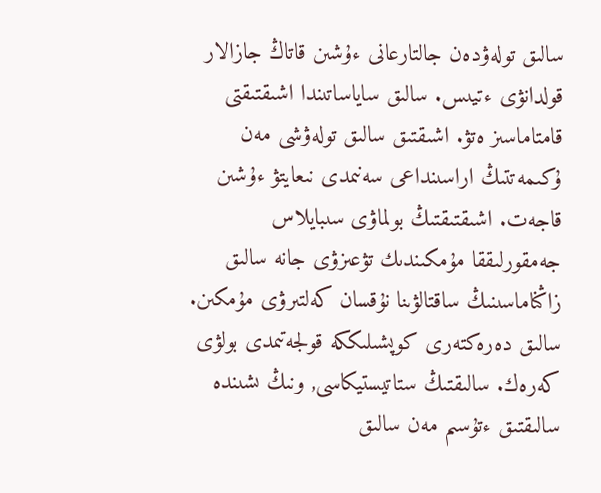سالىق تولەۋدەن جالتارعانى ءۇشىن قاتاڭ جازالار قولدانۋى ءتيىس. سالىق ساياساتىندا اشىقتىقتى قامتاماسىز ەتۋ. اشىقتىق سالىق تولەۋشى مەن ۇكىمەتتىڭ اراسىنداعى سەنىمدى نىعايتۋ ءۇشىن قاجەت. اشىقتىقتىڭ بولماۋى سىبايلاس جەمقورلىققا مۇمكىندىك تۋعىزۋى جانە سالىق زاڭناماسىنىڭ ساقتالۋىنا نۇقسان كەلتىرۋى مۇمكىن. سالىق دەرەكتەرى كوپشىلىككە قولجەتىمدى بولۋى كەرەك. سالىقتىڭ ستاتيستيكاسى, ونىڭ ىشىندە سالىقتىق ءتۇسىم مەن سالىق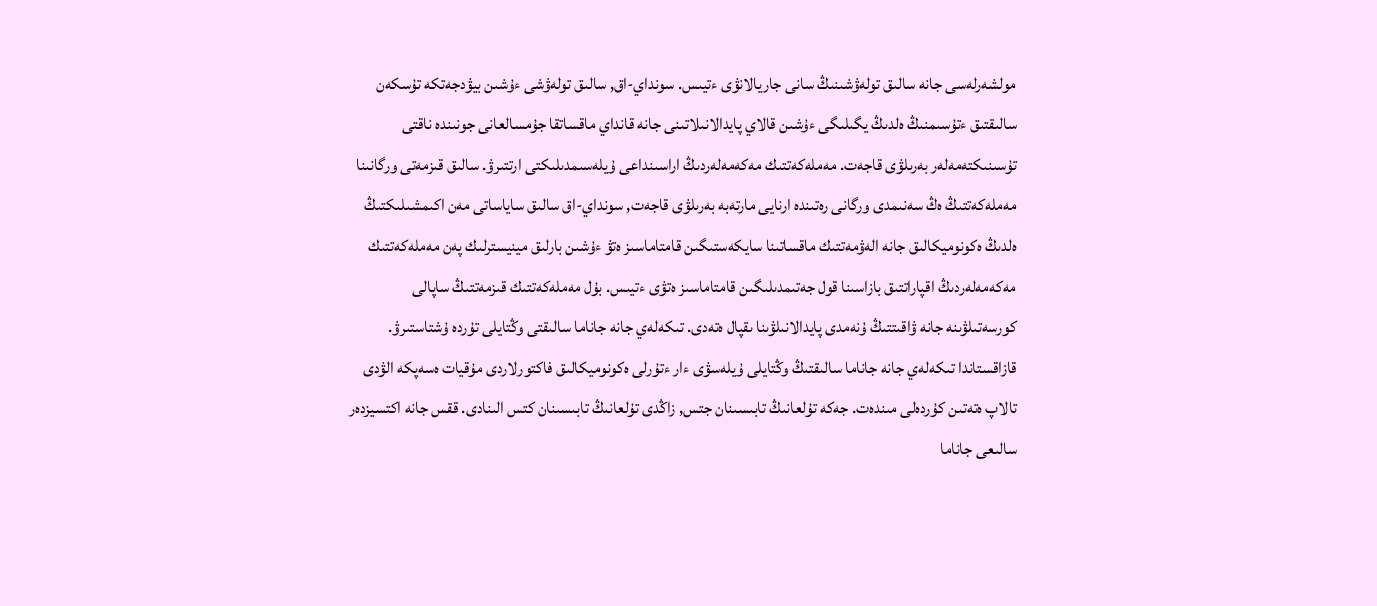مولشەرلەسى جانە سالىق تولەۋشىنىڭ سانى جاريالانۋى ءتيىس. سونداي-اق, سالىق تولەۋشى ءۇشىن بيۋدجەتكە تۇسكەن سالىقتىق ءتۇسىمنىڭ ەلدىڭ يگىلىگى ءۇشىن قالاي پايدالانىلاتىنى جانە قانداي ماقساتقا جۇمسالعانى جونىندە ناقتى تۇسىنىكتەمەلەر بەرىلۋى قاجەت. مەملەكەتتىك مەكەمەلەردىڭ اراسىنداعى ۇيلەسىمدىلىكتى ارتتىرۋ. سالىق قىزمەتى ورگانىنا مەملەكەتتىڭ ەڭ سەنىمدى ورگانى رەتىندە ارنايى مارتەبە بەرىلۋى قاجەت, سونداي-اق سالىق ساياساتى مەن اكىمشىلىكتىڭ ەلدىڭ ەكونوميكالىق جانە الەۋمەتتىك ماقساتىنا سايكەستىگىن قامتاماسىز ەتۋ ءۇشىن بارلىق مينيسترلىك پەن مەملەكەتتىك مەكەمەلەردىڭ اقپاراتتىق بازاسىنا قول جەتىمدىلىگىن قامتاماسىز ەتۋى ءتيىس. بۇل مەملەكەتتىك قىزمەتتىڭ ساپالى كورسەتىلۋىنە جانە ۋاقىتتىڭ ۇنەمدى پايدالانىلۋىنا ىقپال ەتەدى. تىكەلەي جانە جاناما سالىقتى وڭتايلى تۇردە ۇشتاستىرۋ. قازاقستاندا تىكەلەي جانە جاناما سالىقتىڭ وڭتايلى ۇيلەسۋى ءار ءتۇرلى ەكونوميكالىق فاكتورلاردى مۇقيات ەسەپكە الۋدى تالاپ ەتەتىن كۇردەلى مىندەت. جەكە تۇلعانىڭ تابىسىنان جتس, زاڭدى تۇلعانىڭ تابىسىنان كتس الىنادى. ققس جانە اكتسيزدەر سالىعى جاناما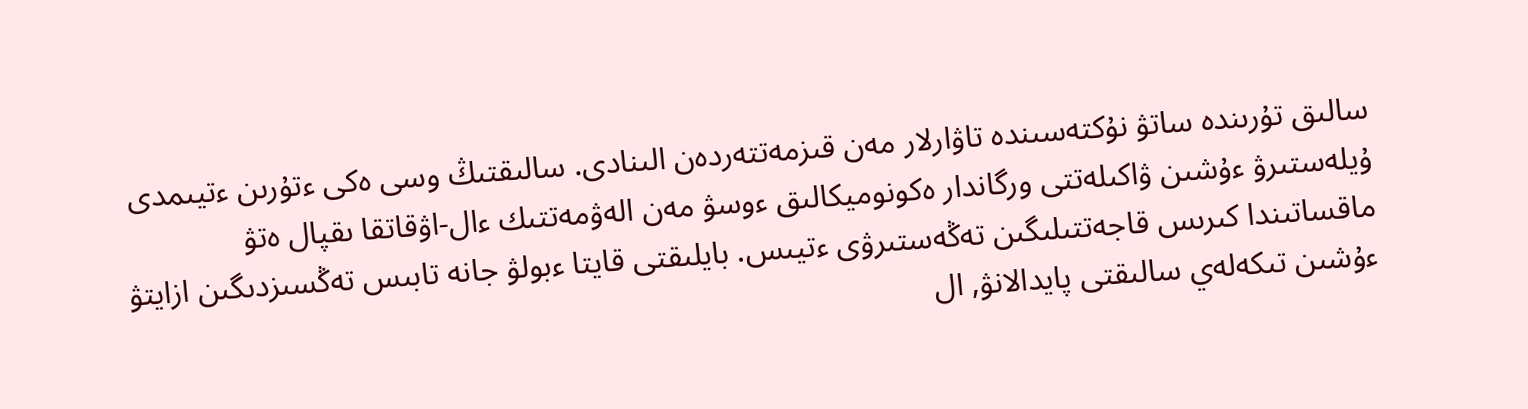سالىق تۇرىندە ساتۋ نۇكتەسىندە تاۋارلار مەن قىزمەتتەردەن الىنادى. سالىقتىڭ وسى ەكى ءتۇرىن ءتيىمدى ۇيلەستىرۋ ءۇشىن ۋاكىلەتتى ورگاندار ەكونوميكالىق ءوسۋ مەن الەۋمەتتىك ءال-اۋقاتقا ىقپال ەتۋ ماقساتىندا كىرىس قاجەتتىلىگىن تەڭەستىرۋى ءتيىس. بايلىقتى قايتا ءبولۋ جانە تابىس تەڭسىزدىگىن ازايتۋ ءۇشىن تىكەلەي سالىقتى پايدالانۋ, ال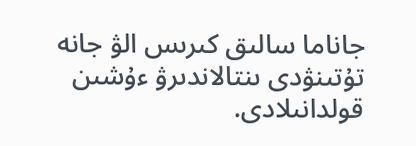جاناما سالىق كىرىس الۋ جانە تۇتىنۋدى ىنتالاندىرۋ ءۇشىن قولدانىلادى.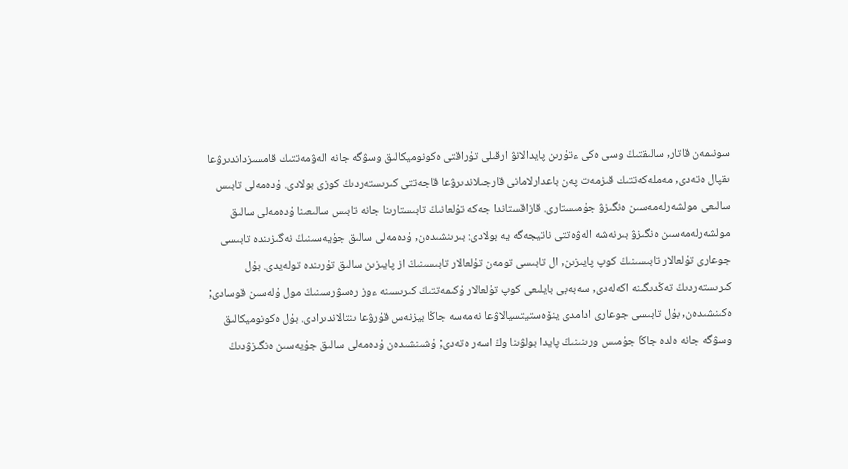سونىمەن قاتار, سالىقتىڭ وسى ەكى ءتۇرىن پايدالانۋ ارقىلى تۇراقتى ەكونوميكالىق وسۋگە جانە الەۋمەتتىك قامسىزداندىرۋعا ىقپال ەتەدى, مەملەكەتتىك قىزمەت پەن باعدارلامانى قارجىلاندىرۋعا قاجەتتى كىرىستەردىڭ كوزى بولادى. ۇدەمەلى تابىس سالىعى مولشەرلەمەسىن ەنگىزۋ جۇمىستارى. قازاقستاندا جەكە تۇلعانىڭ تابىستارىنا جانە تابىس سالىعىنا ۇدەمەلى سالىق مولشەرلەمەسىن ەنگىزۋ بىرنەشە الەۋەتتى ناتيجەگە يە بولادى: بىرىنشىدەن, ۇدەمەلى سالىق جۇيەسىنىڭ نەگىزىندە تابىسى جوعارى تۇلعالار تابىسىنىڭ كوپ پايىزىن, ال تابىسى تومەن تۇلعالار تابىسىنىڭ از پايىزىن سالىق تۇرىندە تولەيدى. بۇل كىرىستەردىڭ تەڭدىگىنە اكەلەدى, سەبەبى بايلىعى كوپ تۇلعالار ۇكىمەتتىڭ كىرىسىنە ءوز رەسۋرسىنىڭ مول ۇلەسىن قوسادى; ەكىنشىدەن, بۇل تابىسى جوعارى ادامدى ينۆەستيتسيالاۋعا نەمەسە جاڭا بيزنەس قۇرۋعا ىنتالاندىرادى. بۇل ەكونوميكالىق وسۋگە جانە ەلدە جاڭا جۇمىس ورىنىنىڭ پايدا بولۋىنا وڭ اسەر ەتەدى; ۇشىنشىدەن ۇدەمەلى سالىق جۇيەسىن ەنگىزۋدىڭ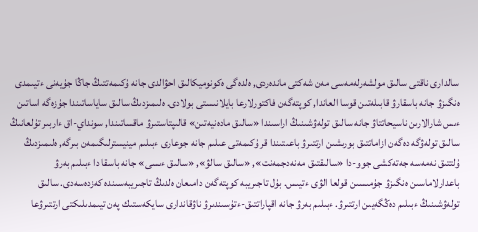سالدارى ناقتى سالىق مولشەرلەمەسى مەن شەكتى ماندەردى, ەلدەگى ەكونوميكالىق احۋالدى جانە ۇكىمەتتىڭ جاڭا جۇيەنى ءتيىمدى ەنگىزۋ جانە باسقارۋ قابىلەتىن قوسا العاندا, كوپتەگەن فاكتورلارعا بايلانىستى بولادى. ەلىمىزدىڭ سالىق ساياساتىندا جۇزەگە اساتىن ءىس شارالارىن ناسيحاتتاۋ جانە سالىق تولەۋشىنىڭ اراسىندا «سالىق مادەنيەتىن» قالىپتاستىرۋ ماقساتىندا, سونداي-اق ءاربىر تۇلعانىڭ سالىق تولەۋگە دەگەن ازاماتتىق بورىشىن ارتتىرۋ باعىتىندا قر ۇكىمەتى عىلىم جانە جوعارى ءبىلىم مينيسترلىگىمەن بىرگە, ەلىمىزدىڭ ۇلتتىق نەمەسە جەتەكشى جوو-دا «سالىقتىق مەنەدجمەنت», «سالىق سالۋ», «سالىق ءىسى» جانە باسقا دا ءبىلىم بەرۋ باعدارلاماسىن ەنگىزۋ جۇمىسىن قولعا الۋى ءتيىس. بۇل تاجىريبە كوپتەگەن دامىعان ەلدىڭ تاجىريبەسىندە كەزدەسەدى. سالىق تولەۋشىنىڭ ءبىلىم دەڭگەيىن ارتتىرۋ. ءبىلىم بەرۋ جانە اقپاراتتىق-ءتۇسىندىرۋ ناۋقاندارى سايكەستىك پەن تيىمدىلىكتى ارتتىرۋعا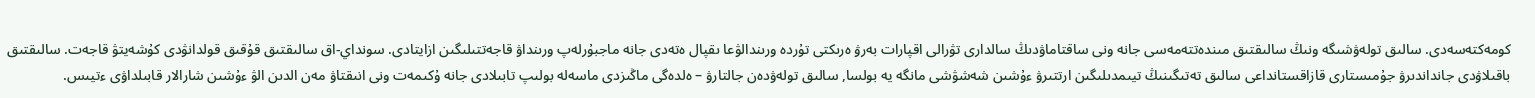كومەكتەسەدى. سالىق تولەۋشىگە ونىڭ سالىقتىق مىندەتتەمەسى جانە ونى ساقتاماۋدىڭ سالدارى تۋرالى اقپارات بەرۋ ەرىكتى تۇردە ورىندالۋعا ىقپال ەتەدى جانە ماجبۇرلەپ ورىنداۋ قاجەتتىلىگىن ازايتادى. سونداي-اق سالىقتىق قۇقىق قولدانۋدى كۇشەيتۋ قاجەت. سالىقتىق باقىلاۋدى جانداندىرۋ جۇمىستارى قازاقستانداعى سالىق تەتىگىنىڭ تيىمدىلىگىن ارتتىرۋ ءۇشىن شەشۋشى مانگە يە بولسا, سالىق تولەۋدەن جالتارۋ – ەلدەگى ماڭىزدى ماسەلە بولىپ تابىلادى جانە ۇكىمەت ونى انىقتاۋ مەن الدىن الۋ ءۇشىن شارالار قابىلداۋى ءتيىس.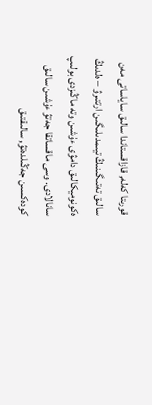قورىتا كەلە, قازاقستاندا سالىق ساياساتى مەن سالىق تەتىگىنىڭ تيىمدىلىگىن ارتتىرۋ – ەلدىڭ ەكونوميكالىق دامۋى ءۇشىن وتە ماڭىزدى بولىپ سانالادى. وسى ماقساتقا جەتۋ ءۇشىن سالىق كودەكسىن جەڭىلدەتۋ, سالىقتىق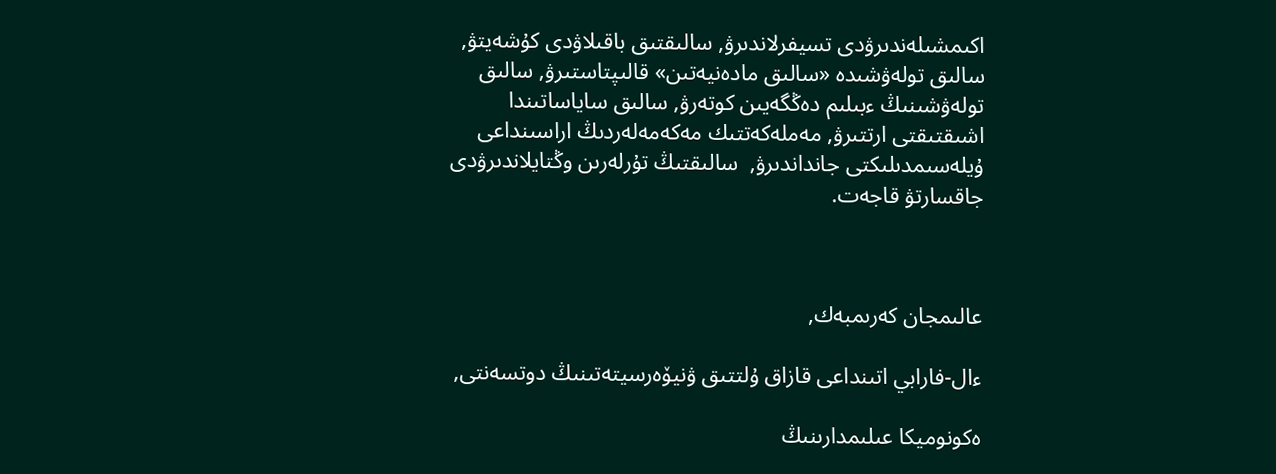اكىمشىلەندىرۋدى تسيفرلاندىرۋ, سالىقتىق باقىلاۋدى كۇشەيتۋ, سالىق تولەۋشىدە «سالىق مادەنيەتىن» قالىپتاستىرۋ, سالىق تولەۋشىنىڭ ءبىلىم دەڭگەيىن كوتەرۋ, سالىق ساياساتىندا اشىقتىقتى ارتتىرۋ, مەملەكەتتىك مەكەمەلەردىڭ اراسىنداعى ۇيلەسىمدىلىكتى جانداندىرۋ,  سالىقتىڭ تۇرلەرىن وڭتايلاندىرۋدى جاقسارتۋ قاجەت.



عالىمجان كەرىمبەك,

ءال-فارابي اتىنداعى قازاق ۇلتتىق ۋنيۆەرسيتەتىنىڭ دوتسەنتى,

ەكونوميكا عىلىمدارىنىڭ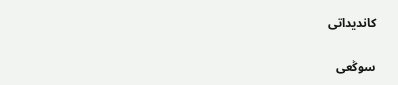كانديداتى

سوڭعى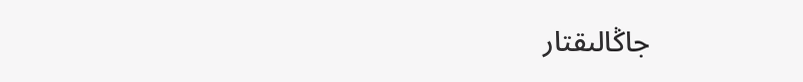جاڭالىقتار